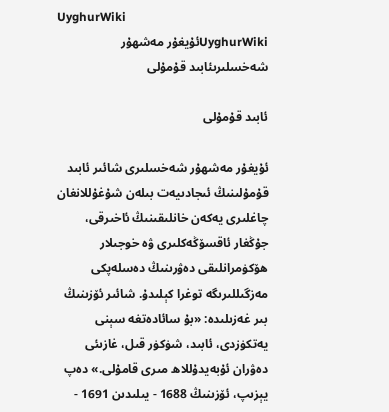UyghurWiki
UyghurWikiئۇيغۇر مەشھۇر شەخسلىرىئابىد قۇمۇلى

ئابىد قۇمۇلى

ئۇيغۇر مەشھۇر شەخسلىرى شائىر ئابىد قۇمۇلىنىڭ ئىجادىيەت بىلەن شۇغۇللانغان چاغلىرى يەكەن خانلىقىنىڭ ئاخىرقى، جۇڭغار ئاقسۆڭەكلىرى ۋە خوجىلار ھۆكۈمرانلىقى دەۋرىنىڭ دەسلەپكى مەزگىللىرىگە توغرا كېلىدۇ. شائىر ئۆزىنىڭ بىر غەزىلىدە: «بۇ سائادەتغە سېنى يەتكۈزدى، ئابىد، شۈكۈر قىل، غازىئى دەۋران ئۇبەيدۇللاھ مىرى قامۇلى.» دەپ يېزىپ، ئۆزىنىڭ 1688 - يىلىدىن 1691 -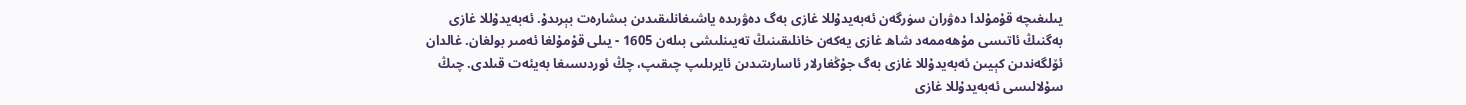يىلىغىچە قۇمۇلدا دەۋران سۈرگەن ئەبەيدۇللا غازى بەگ دەۋرىدە ياشىغانلىقىدىن بىشارەت بېرىدۇ. ئەبەيدۇللا غازى بەگنىڭ ئاتىسى مۇھەممەد شاھ غازى يەكەن خانلىقىنىڭ تەيىنلىشى بىلەن 1605 - يىلى قۇمۇلغا ئەمىر بولغان. غالدان ئۆلگەندىن كېيىن ئەبەيدۇللا غازى بەگ جۇڭغارلار ئاسارىتىدىن ئايرىلىپ چىقىپ، چڭ ئوردىسىغا بەيئەت قىلدى. چىڭ سۇلالىسى ئەبەيدۇللا غازى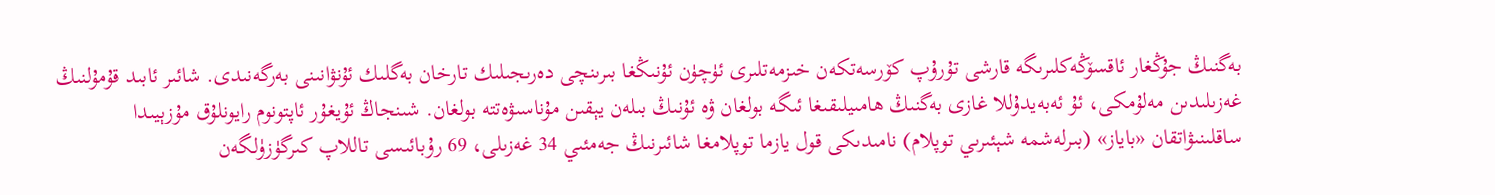بەگنىڭ جۇڭغار ئاقسۆڭەكلىرىگە قارشى تۇرۇپ كۆرسەتكەن خىزمەتلىرى ئۈچۈن ئۇنىڭغا بىرىنچى دەرىجىلىك تارخان بەگلىك ئۇنۋانىنى بەرگەنىدى. شائىر ئابىد قۇمۇلنىڭ غەزىلىدىن مەلۇمكى، ئۇ ئەبەيدۇللا غازى بەگنىڭ ھامىيلىقىغا ئىگە بولغان ۋە ئۇنىڭ بىلەن يېقىن مۇناسىۋەتتە بولغان. شىنجاڭ ئۇيغۇر ئاپتونوم رايونلۇق مۇزېيىدا ساقلىنىۋاتقان «باياز» (بىرلەشمە شېئىرىي توپلام) نامىدىكى قول يازما توپلامغا شائىرنىڭ جەمئىي 34 غەزىلى، 69 رۇبائىسى تاللاپ كىرگۈزۈلگەن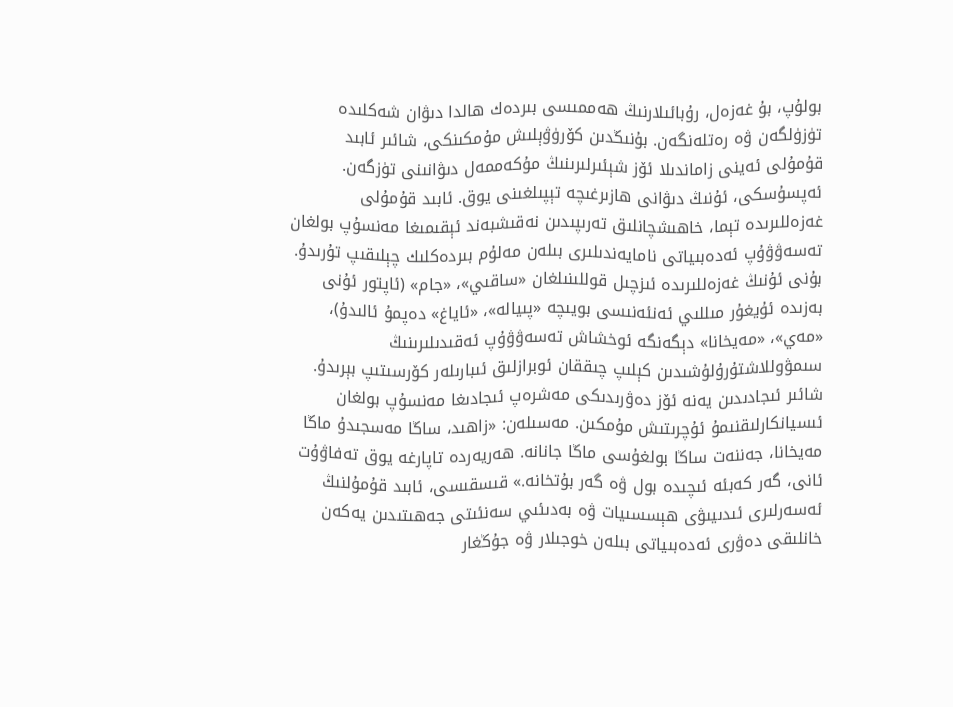بولۇپ، بۇ غەزەل، رۇبائىلارنىڭ ھەممىسى بىردەك ھالدا دىۋان شەكلىدە تۈزۈلگەن ۋە رەتلەنگەن. بۇنىڭدىن كۆرۈۋېلىش مۇمكىنكى، شائىر ئابىد قۇمۇلى ئەينى زاماندىلا ئۆز شېئىرلىرىنىڭ مۇكەممەل دىۋانىنى تۈزگەن. ئەپسۇسكى، ئۇنىڭ دىۋانى ھازىرغىچە تېپىلغىنى يوق. ئابىد قۇمۇلى غەزەللىرىدە تېما، خاھىشچانلىق تەرىپىدىن نەقىشبەند ئېقىمىغا مەنسۇپ بولغان تەسەۋۋۇپ ئەدەبىياتى نامايەندىلىرى بىلەن مەلۇم بىردەكلىك چېلىقىپ تۇرىدۇ. بۇنى ئۇنىڭ غەزەللىرىدە ئىزچىل قوللىنىلغان «ساقىي»، «جام» (ئاپتور ئۇنى بەزىدە ئۇيغۇر مىللىي ئەنئەنىسى بويىچە «پىيالە»، «ئاياغ» دەپمۇ ئالىدۇ)، «مەي»، «مەيخانا» دېگەنگە ئوخشاش تەسەۋۋۇپ ئەقىدىلىرىنىڭ سىمۋوللاشتۇرۇلۇشىدىن كېلىپ چىققان ئوبرازلىق ئىبارىلەر كۆرسىتىپ بېرىدۇ. شائىر ئىجادىدىن يەنە ئۆز دەۋرىدىكى مەشرەپ ئىجادىغا مەنسۇپ بولغان ئىسيانكارلىقنىمۇ ئۇچرىتىش مۇمكىن. مەسىلەن: «زاھىد، ساڭا مەسجىدۇ ماڭا مەيخانا، جەننەت ساڭا بولغۇسى ماڭا جانانە. ھەريەردە تاپارغە يوق تەفاۋۇت ئانى، گەر كەبئە ئىچىدە بول ۋە گەر بۇتخانە.» قىسقىسى، ئابىد قۇمۇلنىڭ ئەسەرلىرى ئىدىيىۋى ھېسسىيات ۋە بەدىئىي سەنئىتى جەھىتىدىن يەكەن خانلىقى دەۋرى ئەدەبىياتى بىلەن خوجىلار ۋە جۇڭغار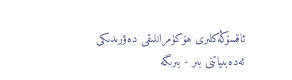ئاقسۆڭەكلىرى ھۆكۈمرانلىقى دەۋرىدىكى ئەدەبىياتنى بىر - بىرىگە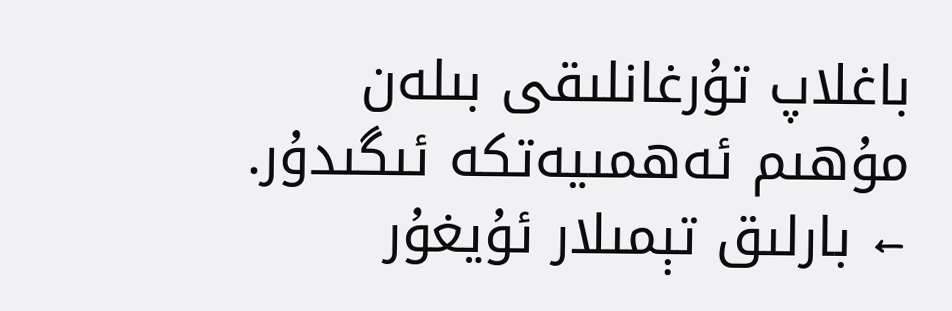باغلاپ تۇرغانلىقى بىلەن مۇھىم ئەھمىيەتكە ئىگىدۇر.
← بارلىق تېمىلار ئۇيغۇر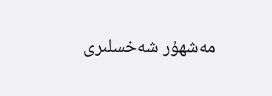مەشھۇر شەخسلىرى